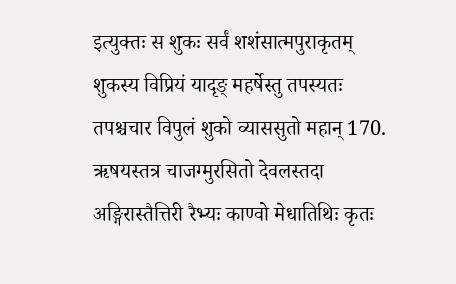इत्युक्तः स शुकः सर्वं शशंसात्मपुराकृतम्
शुकस्य विप्रियं यादृङ् महर्षेस्तु तपस्यतः
तपश्चचार विपुलं शुको व्याससुतो महान् 170.
ऋषयस्तत्र चाजग्मुरसितो देवलस्तदा
अङ्गिरास्तैत्तिरी रैभ्यः काण्वो मेधातिथिः कृतः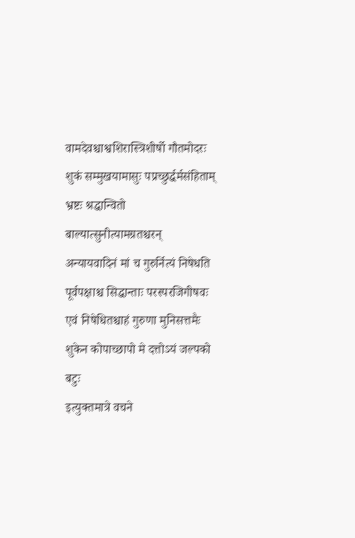वामदेवश्चाश्वशिरास्त्रिशीर्षो गौतमोदरः
शुकं सम्मुखयामासुः पप्रच्छुर्द्धर्मसंहिताम्
भ्रष्टः श्रद्धान्वितो बाल्यात्सुनीत्यामग्रतश्चरन्
अन्यायवादिनं मां च गुरुर्नित्यं निषेधति
पूर्वपक्षाश्च सिद्धान्ताः परस्परजिगीषवः
एवं निषेधितश्चाहं गुरुणा मुनिसत्तमैः
शुकेन कोपाच्छापो मे दत्तोऽयं जल्पको बटुः
इत्युक्तमात्रे वचने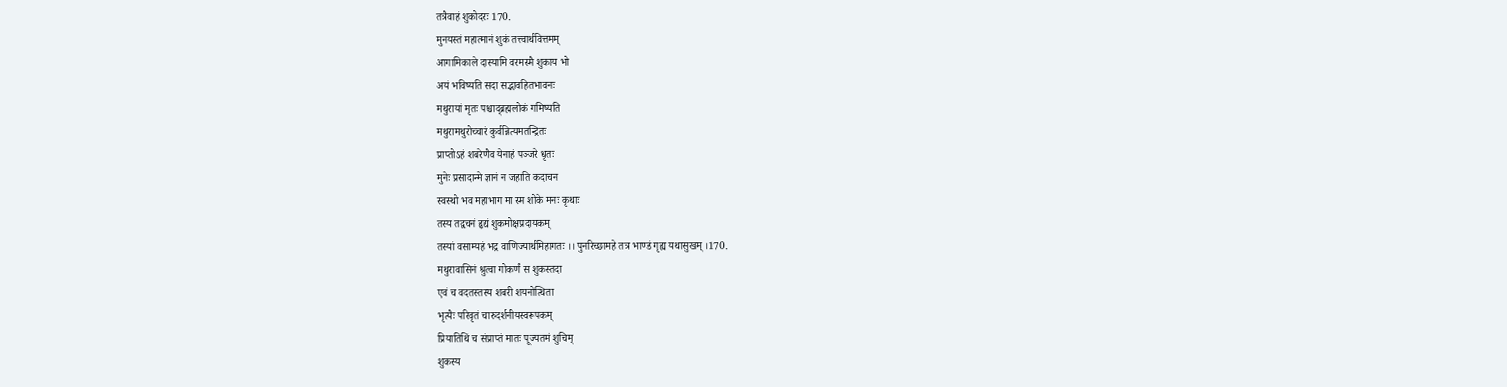तत्रैवाहं शुकोदरः 170.
मुनयस्तं महात्मानं शुकं तत्त्वार्थवित्तमम्
आगामिकाले दास्यामि वरमस्मै शुकाय भो
अयं भविष्यति सदा सद्भावहितभावनः
मथुरायां मृतः पश्चाद्ब्रह्मलोकं गमिष्यति
मथुरामथुरोच्चारं कुर्वन्नित्यमतन्द्रितः
प्राप्तोऽहं शबरेणैव येनाहं पञ्जरे धृतः
मुनेः प्रसादान्मे ज्ञानं न जहाति कदाचन
स्वस्थो भव महाभाग मा स्म शोके मनः कृथाः
तस्य तद्वचनं हृद्यं शुकमोक्षप्रदायकम्
तस्यां वसाम्यहं भद्र वाणिज्यार्थमिहागतः ।। पुनरिच्छामहे तत्र भाण्डं गृह्य यथासुखम् ।170.
मथुरावासिनं श्रुत्वा गोकर्णं स शुकस्तदा
एवं च वदतस्तस्य शबरी शयनोत्थिता
भृत्यैः परिवृतं चारुदर्शनीयस्वरूपकम्
प्रियातिथिं च संप्राप्तं मातः पूज्यतमं शुचिम्
शुकस्य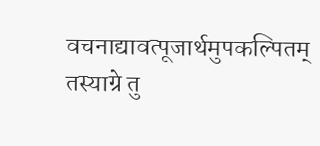वचनाद्यावत्पूजार्थमुपकल्पितम्
तस्याग्रे तु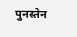पुनस्तेन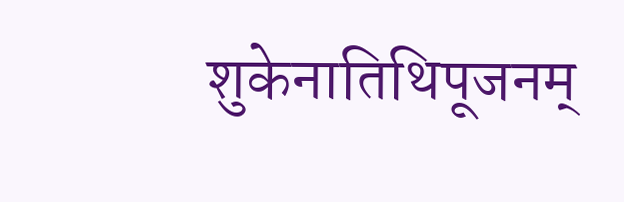शुकेनातिथिपूजनम्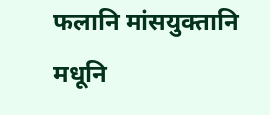फलानि मांसयुक्तानि मधूनि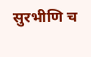सुरभीणि च